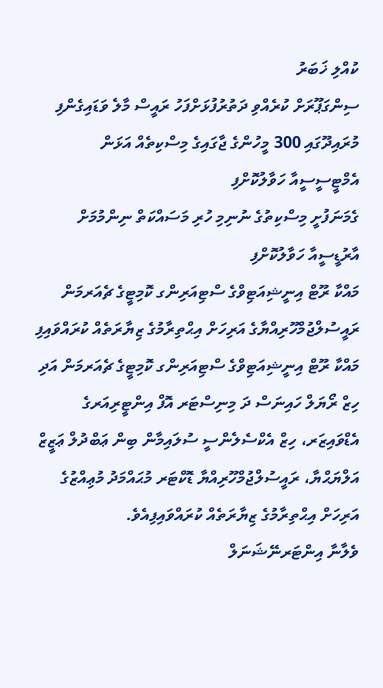ކުއްލި ޚަބަރު
ސިންގަޕޫރަށް ކުރެއްވި ދަތުރުފުޅަށްފަހު ރައީސް މާލެ ވަޑައިގެންފި
މުރައިދޫގައި 300 މީހުންގެ ޖާގައިގެ މިސްކިތެއް އަޅަން އެމްޓީސީސީއާ ހަވާލުކޮށްފި
ގެމަނަފުށީ މިސްކިތުގެ ނުނިމި ހުރި މަސައްކަތް ނިންމުމަށް އާރުޑީސީއާ ހަވާލުކޮށްފި
މައްކާ ރޫޓް އިނީޝިއަޓިވްގެ ސްޓިއަރިންގ ކޮމިޓީގެ ޗެއަރމަން ރައީސުލްޖުމްހޫރިއްޔާގެ އަރިހަށް އިޙްތިރާމުގެ ޒިޔާރަތެއް ކުރައްވައިފި
މައްކާ ރޫޓް އިނީޝިއަޓިވްގެ ސްޓިއަރިންގ ކޮމިޓީގެ ޗެއަރމަން އަދި ހިޒް ރޯޔަލް ހައިނަސް ދަ މިނިސްޓަރ އޮފް އިންޓީރިއަރގެ އެޑްވައިޒަރ، ހިޒް އެކްސެލެންސީ ސުލައިމާން ބިން ޢަބްދުލް ޢަޒީޒް އަލްޔަޙްޔާ، ރައީސުލްޖުމްހޫރިއްޔާ ޑޮކްޓަރ މުޙައްމަދު މުޢިއްޒުގެ އަރިހަށް އިޙްތިރާމުގެ ޒިޔާރަތެއް ކުރައްވައިފިއެވެ.
ވެލާނާ އިންޓަރނޭޝަނަލް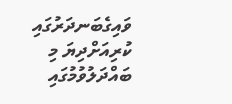ވައިގެބަނދަރުގައި ކުރިއަށްދިޔަ މި ބައްދަލުވުމުގައި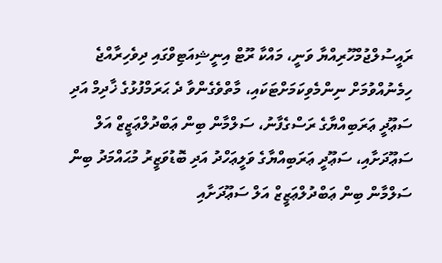ރައީސުލްޖުމްހޫރިއްޔާ ވަނީ، މައްކާ ރޫޓް އިނީޝިއަޓިވްގައި ދިވެހިރާއްޖެ ހިމެނުއްވުމަށް ނިންމެވިކަމަށްޓަކައި، މާތްވެގެންވާ ދެ ޙަރަމްފުޅުގެ ޚާދިމް އަދި ސަޢޫދީ ޢަރަބިއްޔާގެ ރަސްގެފާނު، ސަލްމާން ބިން ޢަބްދުލްޢަޒީޒް އަލް ސަޢޫދަށާއި، ސަޢޫދީ ޢަރަބިއްޔާގެ ވަލީޢަހްދު އަދި ބޮޑުވަޒީރު މުޙައްމަދު ބިން ސަލްމާން ބިން ޢަބްދުލްޢަޒީޒް އަލް ސަޢޫދަށާއި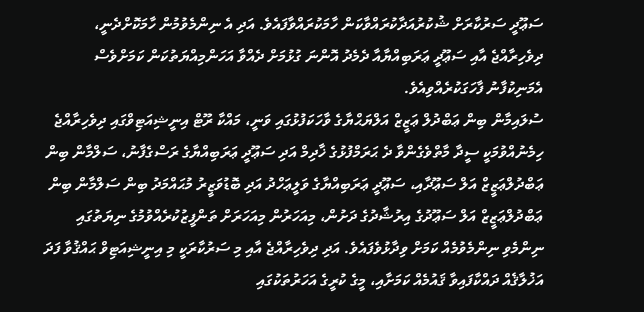ސަޢޫދީ ސަރުކާރަށް ޝުކުރުއަދާކުރައްވާކަން ހާމަކުރައްވާފައެވެ. އަދި އެ ނިންމެވުމުން ހާމަކޮށްދެނީ، ދިވެހިރާއްޖެ އާއި ސަޢޫދީ ޢަރަބިއްޔާއާ ދެމެދު އޮންނަ ގުޅުމަށް ދެއްވާ އަހަންމިއްޔަތުކަން ކަމަށްވެސް އެމަނިކުފާނު ފާހަގަކުރެއްވިއެވެ.
ސުލައިމާން ބިން ޢަބްދުލް ޢަޒީޒް އަލްޔަޙްޔާގެ ވާހަކަފުޅުގައި ވަނީ، މައްކާ ރޫޓް އިނީޝިއަޓިވްގައި ދިވެހިރާއްޖެ ހިމެނުއްވުމަކީ ސީދާ މާތްވެގެންވާ ދެ ޙަރަމްފުޅުގެ ޚާދިމް އަދި ސަޢޫދީ ޢަރަބިއްޔާގެ ރަސްގެފާނު، ސަލްމާން ބިން ޢަބްދުލްޢަޒީޒް އަލް ސަޢޫދާއި، ސަޢޫދީ ޢަރަބިއްޔާގެ ވަލީޢަހްދު އަދި ބޮޑުވަޒީރު މުޙައްމަދު ބިން ސަލްމާން ބިން ޢަބްދުލްޢަޒީޒް އަލް ސަޢޫދުގެ އިރުޝާދުގެ ދަށުން، މިއަހަރުން މިއަހަރަށް ތަންފީޒުކުރެއްވުމުގެ ނިޔަތުގައި ނިންމެވި ނިންމެވުމެއް ކަމަށް ވިދާޅުވެފައެވެ. އަދި ދިވެހިރާއްޖެ އާއި މި ސަރުކާރަކީ މި އިނީޝިއަޓިވް ޙައްޤުވާ ފަދަ އަޚުލާޤެއް ދައްކާފައިވާ ޤައުމެއް ކަމަށާއި، މީގެ ކުރީގެ އަހަރުތަކުގައި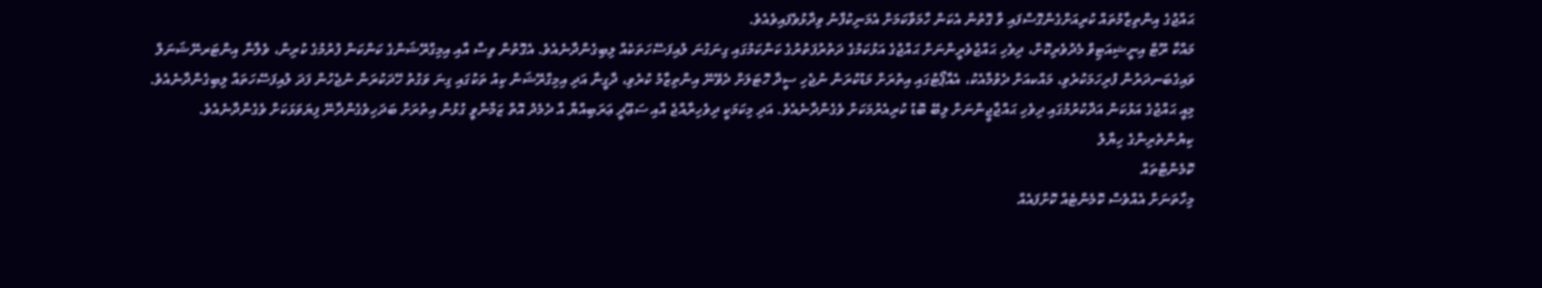ޙައްޖުގެ އިންތިޒާމުތައް ކުރިއަށްގެންގޮސްފައި ވާ ގޮތުން އެކަން ހާމަވާކަމަށް އެމަނިކުފާނު ވިދާޅުވެފައިވެއެވެ.
މައްކާ ރޫޓް އިނީޝިއަޓިވް މެދުވެރިކޮށް، ދިވެހި ޙައްޖުވެރީންނަށް ޙައްޖުގެ އަޅުކަމުގެ ދަތުރުފަތުރުގެ ކަންކަމުގައި ގިނަގުނަ ލުއިފަސޭހަތަކެއް ލިބިގެންދާނެއެވެ. އެގޮތުން ވިސާ އާއި އިމިގްރޭޝަންގެ ކަންކަން ފުރުމުގެ ކުރިން، ވެލާނާ އިންޓަރނޭޝަނަލް ވައިގެބަނދަރުން ފުރިހަމަކުރެވި، މައްކއަށް ދެވުމާއެކު، އެއާޕޯޓުގައި އިތުރަށް މަޑުކުރަން ނުޖެހި ސީދާ ހޮޓަލަށް ދެވޭނޭ އިންތިޒާމު ކުރެވި، ދާގީނާ އަދި އިމިގްރޭޝަން ކިއު ތަކުގައި ގިނަ ވަގުތު ހޭދަކުރަން ނުޖެހުން ފަދަ ލުއިފަސޭހަތައް ލިބިގެންދާނެއެވެ.
މިއީ ޙައްޖުގެ އަޅުކަން އަދާކުރުމުގައި ދިވެހި ޙައްޖާޖީންނަށް ލިބޭ ބޮޑު ކުރިއެރުމަކަށް ވެގެންދާނެއެވެ. އަދި މިކަމަކީ ދިވެހިރާއްޖެ އާއި ސަޢޫދީ ޢަރަބިއްޔާ އާ ދެމެދު އޮތް ޒަމާންވީ ގުޅުން އިތުރަށް ބަދަހިވެގެންދާނޭ ފިޔަވަޅަކަށް ވެގެންދާނެއެވެ.
ކިޔުންތެރިންގެ ހިޔާލު
ކޮމެންޓްތައް
މިހާތަނަށް އެއްވެސް ކޮމެންޓެއް ކޮށްފައެއް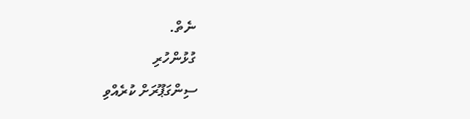ނެތް.
ގުޅުންހުރި
ސިންގަޕޫރަށް ކުރެއްވި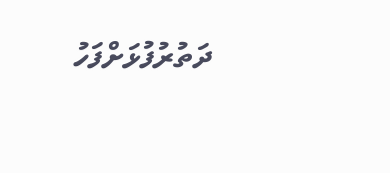ދަތުރުފުޅަށްފަހު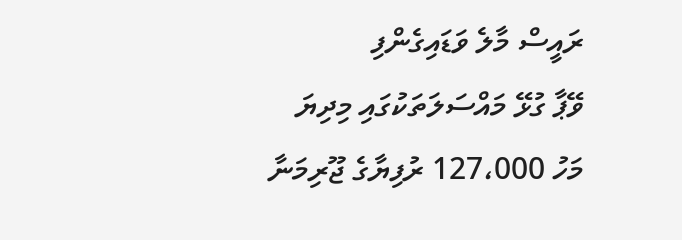ރައީސް މާލެ ވަޑައިގެންފި
ވޭޕާ ގުޅޭ މައްސަލަތަކުގައި މިދިޔަ މަހު 127،000 ރުފިޔާގެ ޖޫރިމަނާ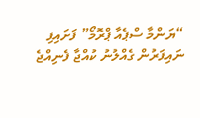“ޔަންމާ ސްޕެއާ ޕްރޮމޯ” ފަށައިފި
ނައިފަރުން ގެއްލުނު ކުއްޖާ ފެނިއްޖެ